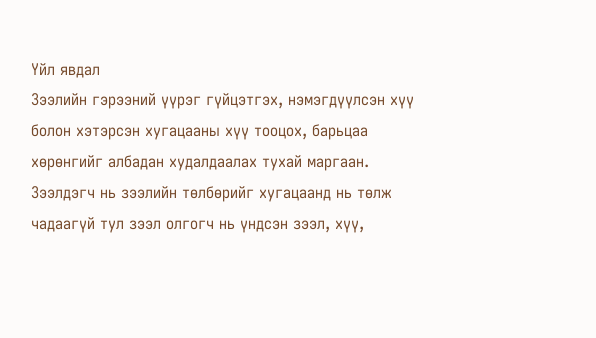Үйл явдал
Зээлийн гэрээний үүрэг гүйцэтгэх, нэмэгдүүлсэн хүү болон хэтэрсэн хугацааны хүү тооцох, барьцаа хөрөнгийг албадан худалдаалах тухай маргаан. Зээлдэгч нь зээлийн төлбөрийг хугацаанд нь төлж чадаагүй тул зээл олгогч нь үндсэн зээл, хүү,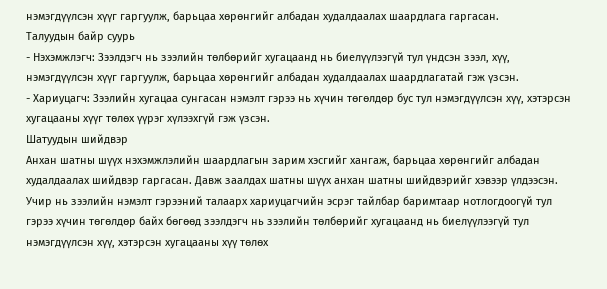нэмэгдүүлсэн хүүг гаргуулж, барьцаа хөрөнгийг албадан худалдаалах шаардлага гаргасан.
Талуудын байр суурь
- Нэхэмжлэгч: Зээлдэгч нь зээлийн төлбөрийг хугацаанд нь биелүүлээгүй тул үндсэн зээл, хүү, нэмэгдүүлсэн хүүг гаргуулж, барьцаа хөрөнгийг албадан худалдаалах шаардлагатай гэж үзсэн.
- Хариуцагч: Зээлийн хугацаа сунгасан нэмэлт гэрээ нь хүчин төгөлдөр бус тул нэмэгдүүлсэн хүү, хэтэрсэн хугацааны хүүг төлөх үүрэг хүлээхгүй гэж үзсэн.
Шатуудын шийдвэр
Анхан шатны шүүх нэхэмжлэлийн шаардлагын зарим хэсгийг хангаж, барьцаа хөрөнгийг албадан худалдаалах шийдвэр гаргасан. Давж заалдах шатны шүүх анхан шатны шийдвэрийг хэвээр үлдээсэн. Учир нь зээлийн нэмэлт гэрээний талаарх хариуцагчийн эсрэг тайлбар баримтаар нотлогдоогүй тул гэрээ хүчин төгөлдөр байх бөгөөд зээлдэгч нь зээлийн төлбөрийг хугацаанд нь биелүүлээгүй тул нэмэгдүүлсэн хүү, хэтэрсэн хугацааны хүү төлөх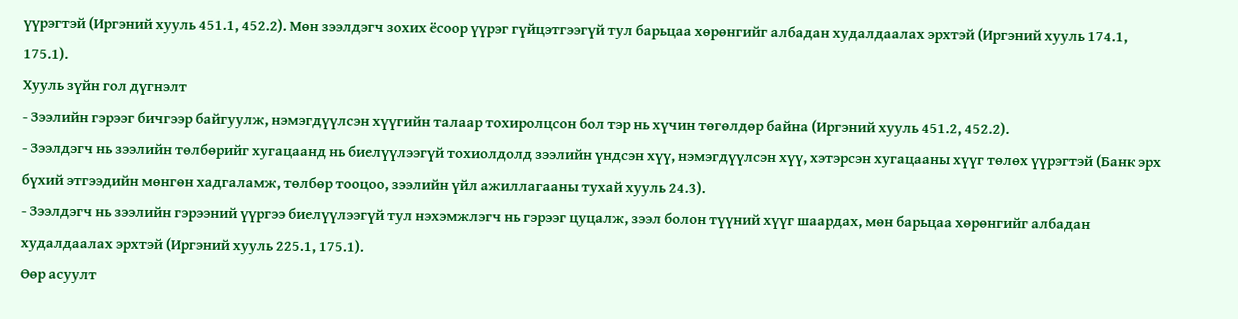үүрэгтэй (Иргэний хууль 451.1, 452.2). Мөн зээлдэгч зохих ёсоор үүрэг гүйцэтгээгүй тул барьцаа хөрөнгийг албадан худалдаалах эрхтэй (Иргэний хууль 174.1, 175.1).
Хууль зүйн гол дүгнэлт
- Зээлийн гэрээг бичгээр байгуулж, нэмэгдүүлсэн хүүгийн талаар тохиролцсон бол тэр нь хүчин төгөлдөр байна (Иргэний хууль 451.2, 452.2).
- Зээлдэгч нь зээлийн төлбөрийг хугацаанд нь биелүүлээгүй тохиолдолд зээлийн үндсэн хүү, нэмэгдүүлсэн хүү, хэтэрсэн хугацааны хүүг төлөх үүрэгтэй (Банк эрх бүхий этгээдийн мөнгөн хадгаламж, төлбөр тооцоо, зээлийн үйл ажиллагааны тухай хууль 24.3).
- Зээлдэгч нь зээлийн гэрээний үүргээ биелүүлээгүй тул нэхэмжлэгч нь гэрээг цуцалж, зээл болон түүний хүүг шаардах, мөн барьцаа хөрөнгийг албадан худалдаалах эрхтэй (Иргэний хууль 225.1, 175.1).
Өөр асуулт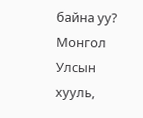байна уу?
Монгол Улсын хууль,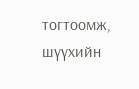тогтоомж, шүүхийн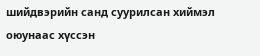шийдвэрийн санд суурилсан хиймэл оюунаас хүссэн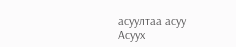асуултаа асуу
Асуух